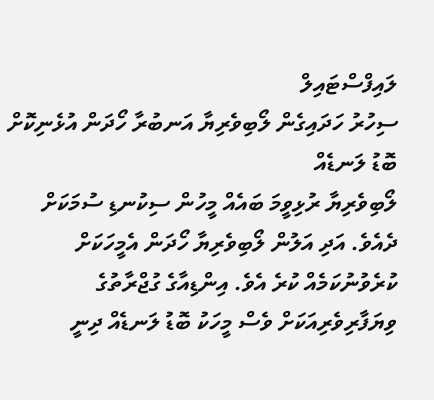ލައިފްސްޓައިލް
ސިހުރު ހަދައިގެން ލޯބިވެރިޔާ އަނބުރާ ހޯދަން އުޅެނިކޮށް ބޮޑު ލަނޑެއް
ލޯބިވެރިޔާ ރުޅިވީމަ ބައެއް މީހުން ސިކުނޑި ސުމަކަށް ދެއެވެ. އަދި އަލުން ލޯބިވެރިޔާ ހޯދަން އެމީހަކަށް ކުރެވުނުކަމެއް ކުރެ އެވެ. އިންޑިއާގެ ގުޖްރާތުގެ ވިޔަފާރިވެރިއަކަށް ވެސް މީހަކު ބޮޑު ލަނޑެއް ދިނީ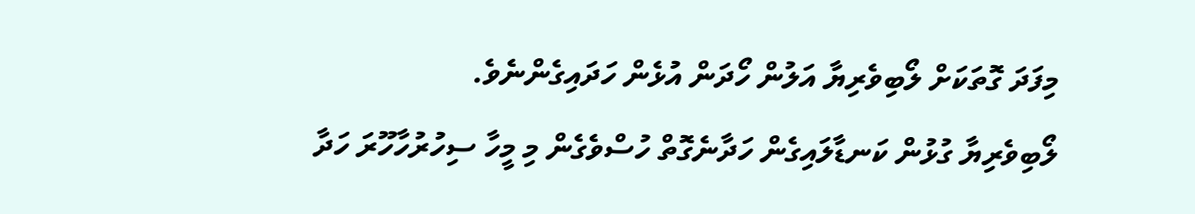މިފަދަ ގޮތަކަށް ލޯބިވެރިޔާ އަލުން ހޯދަން އުޅެން ހަދައިގެންނެވެ.
ލޯބިވެރިޔާ ގުޅުން ކަނޑާލައިގެން ހަދާނެގޮތް ހުސްވެގެން މި މީހާ ސިހުރުހާހޫރަ ހަދާ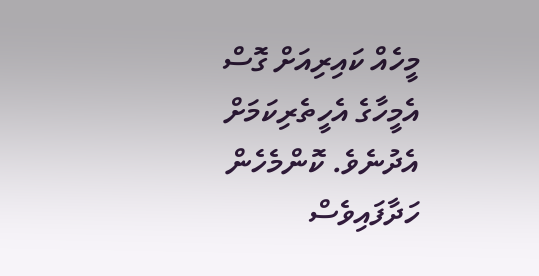މީހެއް ކައިރިއަށް ގޮސް އެމީހާގެ އެހީތެރިކަމަށް އެދުނެވެ. ކޮންމެހެން ހަދާފައިވެސް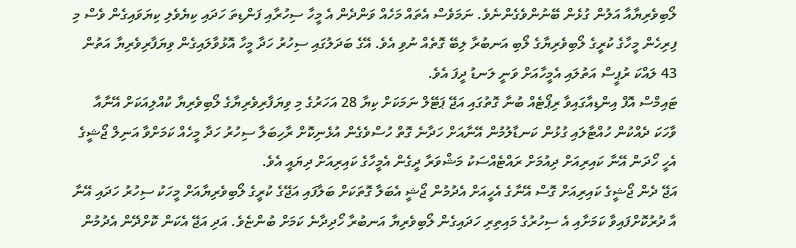ލޯބިވެރިޔާއާ އަލުން ގުޅެން ބޭނުންވެގެންނެވެ. ނަމަވެސް އެތައް މަހެއް ވަންދެން އެ މީހާ ސިހުރާއި ފަންޑިތަ ހަދައި ކިޔެވެލި ކިޔަވައިގެން ވެސް މި ފިރިހެން މީހާގެ ކުރީގެ ލޯބިވެރިޔާގެ ލޯބި އަނބުރާ ލިބޭ ގޮތެއް ނުވި އެވެ. އޭގެ ބަދަލުގައި ސިހުރު ހަދާ މީހާ އޮޅުވާލައިގެން ވިޔަފާރިވެރިޔާ އަތުން 43 ލައްކަ ރުޕީސް އަތުލައި އެމީހާއަށް ވަނީ ލަނޑު ދީފަ އެވެ.
ޓައިމްސް އޮފް އިންޑިއާގައިވާ ރިޕޯޓެއް ބުނާ ގޮތުގައި އަޖޭ ޕަޓޭލް ނަމަކަށް ކިޔާ 28 އަހަރުގެ މި ވިޔަފާރިވެރިޔާގެ ލޯބިވެރިޔާ ކުއްލިއަކަށް އޭނާއާ ވާހަކަ ދެއްކުން ހުއްޓާލައި ގުޅުން ކަނޑާލުމުން އޭނާއަށް ހަދާނެ ގޮތް ހުސްވެގެން އުޅެނިކޮށް ރާހިބަލާ ސިހުރު ހަދާ މީހެއް ކަމަށްވާ އަނިލް ޖޯޝީގެ އެހީ ހޯދަން އޭނާ ކައިރިއަށް ދިއުމަށް ރައްޓެއްސަކު މަޝްވަރާ ދީގެން އެމީހާގެ ކައިރިއަށް ދިޔައީ އެވެ.
އަޖޭ ދެން ޖޯޝީގެ ކައިރިއަށް ގޮސް އޭނާގެ އެހީއަށް އެދުމުން ޖޯޝީ އެބަލާ ގޮތަކަށް ބަލާފައި އަޖޭގެ ކުރީގެ ލޯބިވެރިޔާއަށް މީހަކު ސިހުރު ހަދައި އޭނާ އާ ދުރުކޮށްފައިވާ ކަމަށާއި އެ ސިހުރުގެ މައިތިރި ހަދައިގެން ލޯބިވެރިޔާ އަނބުރާ ހޯދިދާނެ ކަމަށް ބުންޏެވެ. އަދި އަޖޭ އެކަން ކޮށްދޭން އެދުމުން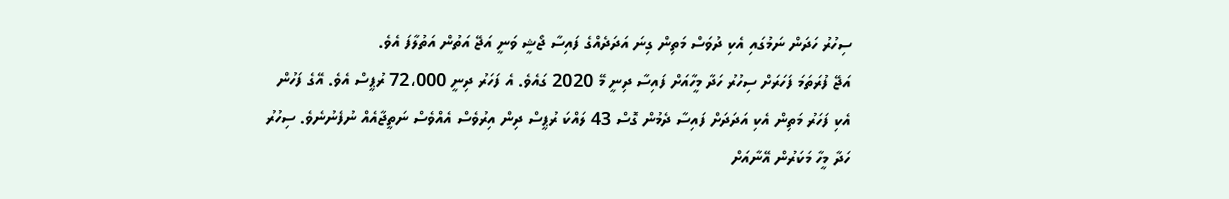ސިހުރު ހަދަން ނަމުގައި އެކި ދުވަސް މަތިން ގިނަ އަދަދެއްގެ ފައިސާ ޖޯޝީ ވަނީ އަޖޭ އަތުން އަތުލާފަ އެވެ.
އަޖޭ ފުރަތަމަ ފަހަރަށް ސިހުރު ހަދާ މީހާއަށް ފައިސާ ދިނީ މޭ 2020 ގައެވެ. އެ ފަހަރު ދިނީ 72،000 ރުޕީސް އެވެ. އޭގެ ފަހުން އެކި ފަހަރު މަތިން އެކި އަދަދަށް ފައިސާ ދެމުން ގޮސް 43 ލައްކަ ރުޕީސް ދިން އިރުވެސް އެއްވެސް ނަތީޖާއެއް ނުފެނުނެވެ. ސިހުރު ހަދާ މީހާ މަކަރުން އޭނާއަށް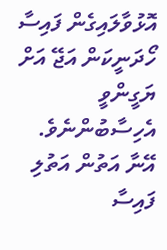އޮޅުވާލައިގެން ފައިސާ ހޯދަނީކަން އަޖޭ އަށް ޔަގީންވީ އެހިސާބުންނެވެ.
އޭނާ އަތުން އަތުލި ފައިސާ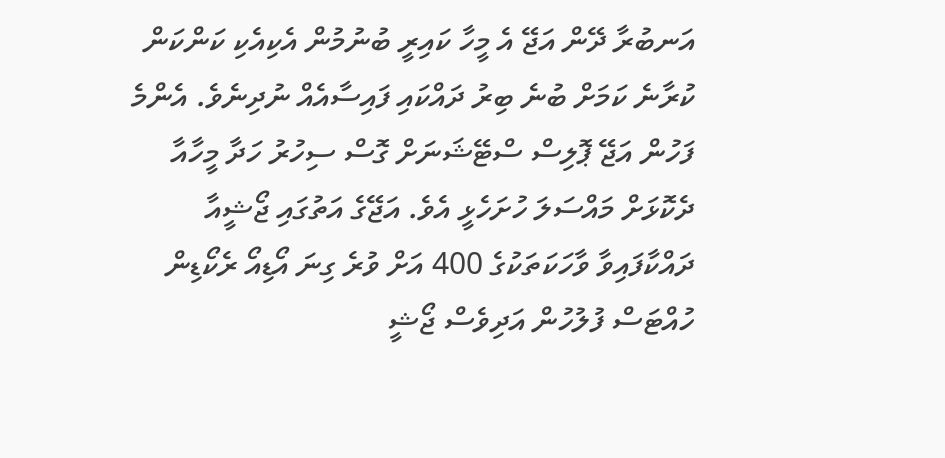އަނބުރާ ދޭން އަޖޭ އެ މީހާ ކައިރީ ބުނުމުން އެކިއެކި ކަންކަން ކުރާނެ ކަމަށް ބުނެ ބިރު ދައްކައި ފައިސާއެއް ނުދިނެވެ. އެންމެ ފަހުން އަޖޭ ޕޮލިސް ސްޓޭޝަނަށް ގޮސް ސިހުރު ހަދާ މީހާއާ ދެކޮޅަށް މައްސަލަ ހުށަހެޅީ އެވެ. އަޖޭގެ އަތުގައި ޖޯޝީއާ ދައްކާފައިވާ ވާހަކަތަކުގެ 400 އަށް ވުރެ ގިނަ އޯޑިއޯ ރެކޯޑިން ހުއްޓަސް ފުލުހުން އަދިވެސް ޖޯޝީ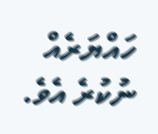ހައްޔަރެއް ނުކުރެ އެވެ.